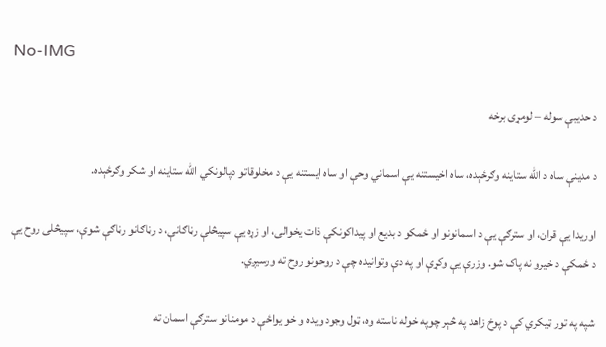No-IMG

د حدیبې سوله – لومړی برخه

د مدينې ساه د الله ستاينه وګرځېده، ساه اخيستنه يې اسماني وحې او ساه ايستنه يې د مخلوقاتو دپالونکي الله ستاينه او شکر وګرځېده.

اوريدا يې قران، او سترګې يې د اسمانونو او ځمکو د بديع او پيداکونکې ذات يخوالی، او زړه يې سپيڅلې رڼاګانې، د رڼاګانو رڼاګې شوې، سپيڅلی روح يې د ځمکې د خيرو نه پاک شو. وزرې يې وکړې او په دې وتوانيده چې د روحونو روح ته ورسيږي.

شپه په تور ټيکري کې د پوخ زاهد په څېر چوپه خوله ناسته وه، ټول وجود ويده و خو يواځې د مومنانو سترګې اسمان ته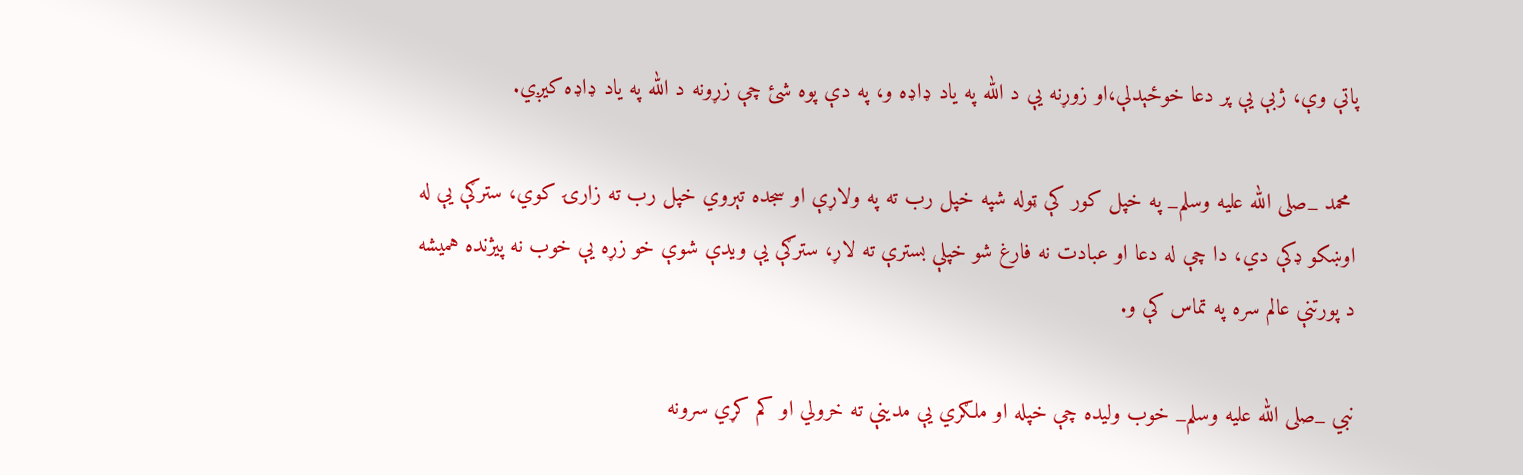پاتې وې، ژبې يې پر دعا خوځېدلې،او زوړنه يې د الله په ياد ډاډه و، په دې پوه شئ چې زړونه د الله په ياد ډاډه کيږي.

 محمد _صلى الله عليه وسلم_ په خپل کور کې ټوله شپه خپل رب ته په ولاړې او سجده تېروي خپل رب ته زارۍ کوي، سترګې يې له اوښکو ډکې دي، دا چې له دعا او عبادت نه فارغ شو خپلې بسترې ته لاړ، سترګې يې ويدې شوې خو زړه يې خوب نه پيژنده هميشه د پورتنې عالم سره په تماس کې و.

نبي _صلی الله عليه وسلم_ خوب وليده چې خپله او ملګري يې مدينې ته خرولي او کم کړي سرونه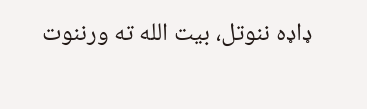ډاډه ننوتل، بيت الله ته ورننوت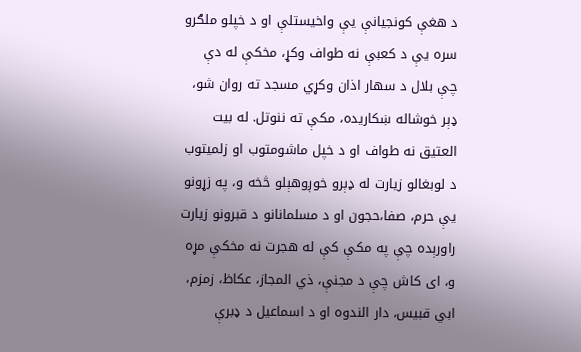د هغې کونجيانې يې واخيستلې او د خپلو ملګرو سره يې د کعبې نه طواف وکړ، مخکې له دې چې بلال د سهار اذان وکړي مسجد ته روان شو، ډېر خوشاله ښکاريده، مکې ته ننوتل. له بيت العتيق نه طواف او د خپل ماشومتوب او زلميتوب د لوبغالو زيارت له ډېرو خوږوهېلو څخه و، په زړونو يې حرم، صفا،حجون او د مسلمانانو د قبرونو زيارت راورېده چې په مکې کې له هجرت نه مخکې مړه و، ای کاش چې د مجنې، ذي المجاز، عکاظ، زمزم، ابي قبيس، دار الندوه او د اسماعيل د ډبرې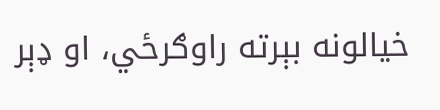خيالونه بېرته راوګرځي، او ډېر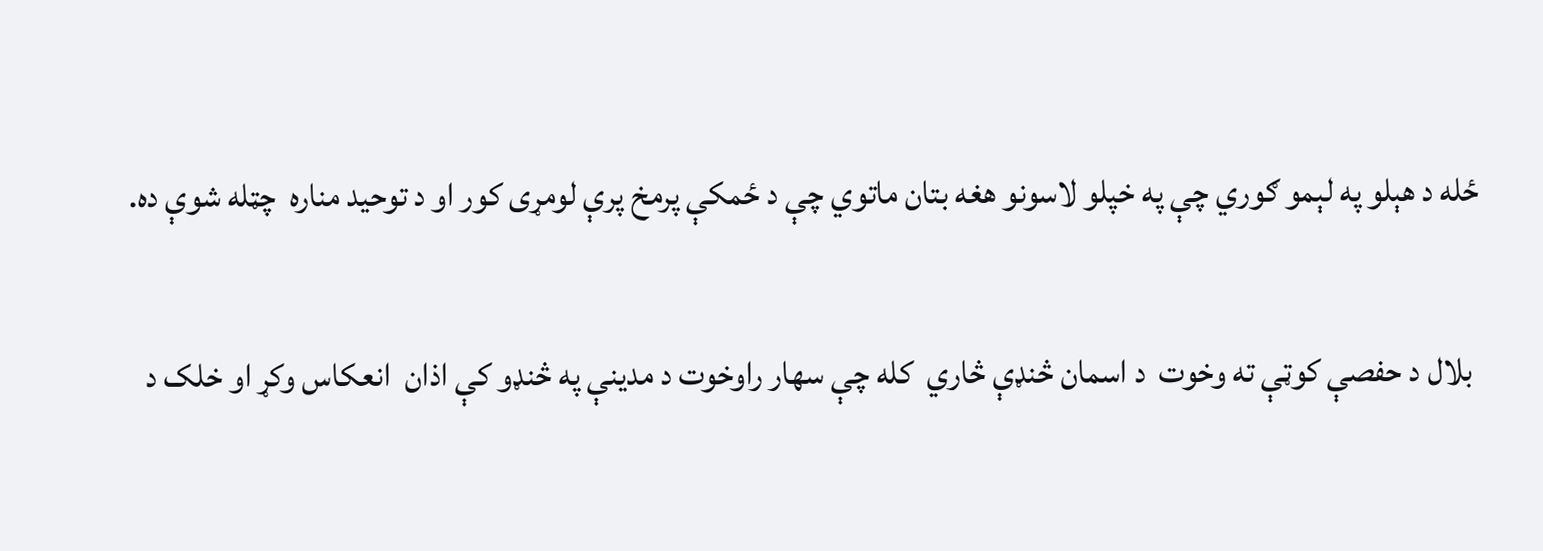ځله د هېلو په لېمو ګوري چې په خپلو لاسونو هغه بتان ماتوي چې د ځمکې پرمخ پرې لومړی کور او د توحيد مناره  چټله شوې ده.

 بلال د حفصې کوټې ته وخوت  د اسمان څنډې څاري  کله چې سهار راوخوت د مدينې په څنډو کې اذان  انعکاس وکړ او خلک د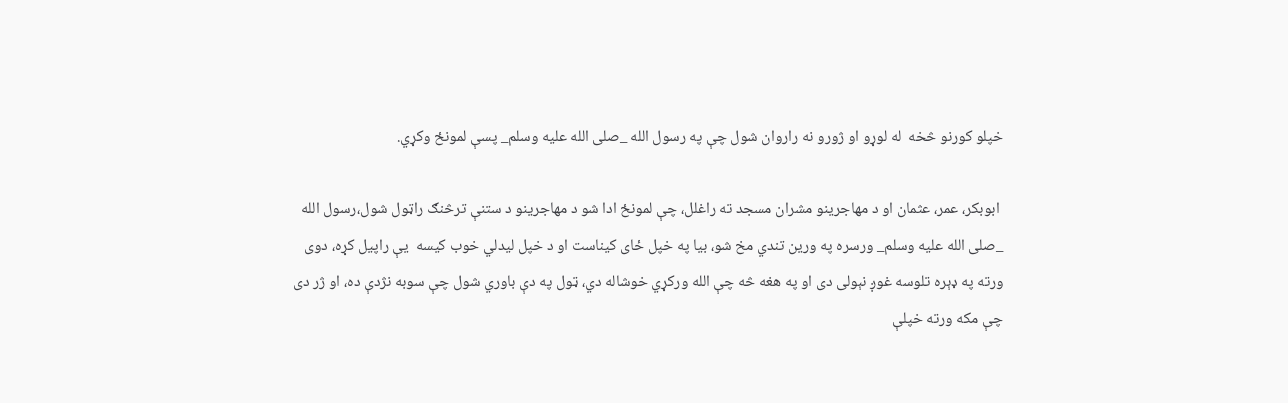خپلو کورنو څخه  له لوړو او ژورو نه راروان شول چې په رسول الله _صلی الله عليه وسلم_ پسې لمونځ وکړي.

 ابوبکر، عمر، عثمان او د مهاجرينو مشران مسجد ته راغلل، چې لمونځ ادا شو د مهاجرينو د ستنې ترڅنګ راټول شول،رسول الله _صلی الله عليه وسلم_ ورسره په ورين تندي مخ شو، بيا په خپل ځای کيناست او د خپل ليدلي خوب کيسه  يې راپيل کړه، دوی ورته په ډېره تلوسه غوږ نېولی دی او په هغه څه چې الله ورکړي خوشاله دي، ټول په دې باوري شول چې سوبه نژدې ده، او ژر دی چې مکه ورته خپلې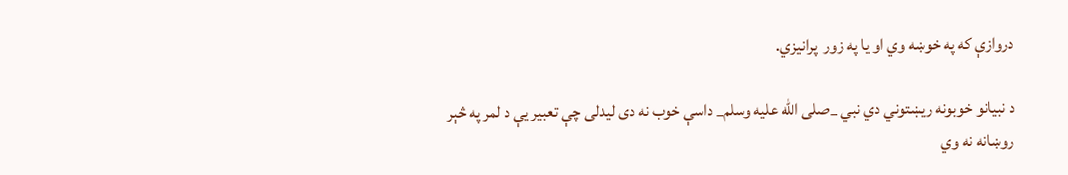دروازې که په خوښه وي او يا په زور  پرانيزي.

د نبيانو خوبونه ريښتوني دي نبي _صلی الله عليه وسلم_ داسې خوب نه دی ليدلی چې تعبير يې د لمر په څېر روښانه نه وي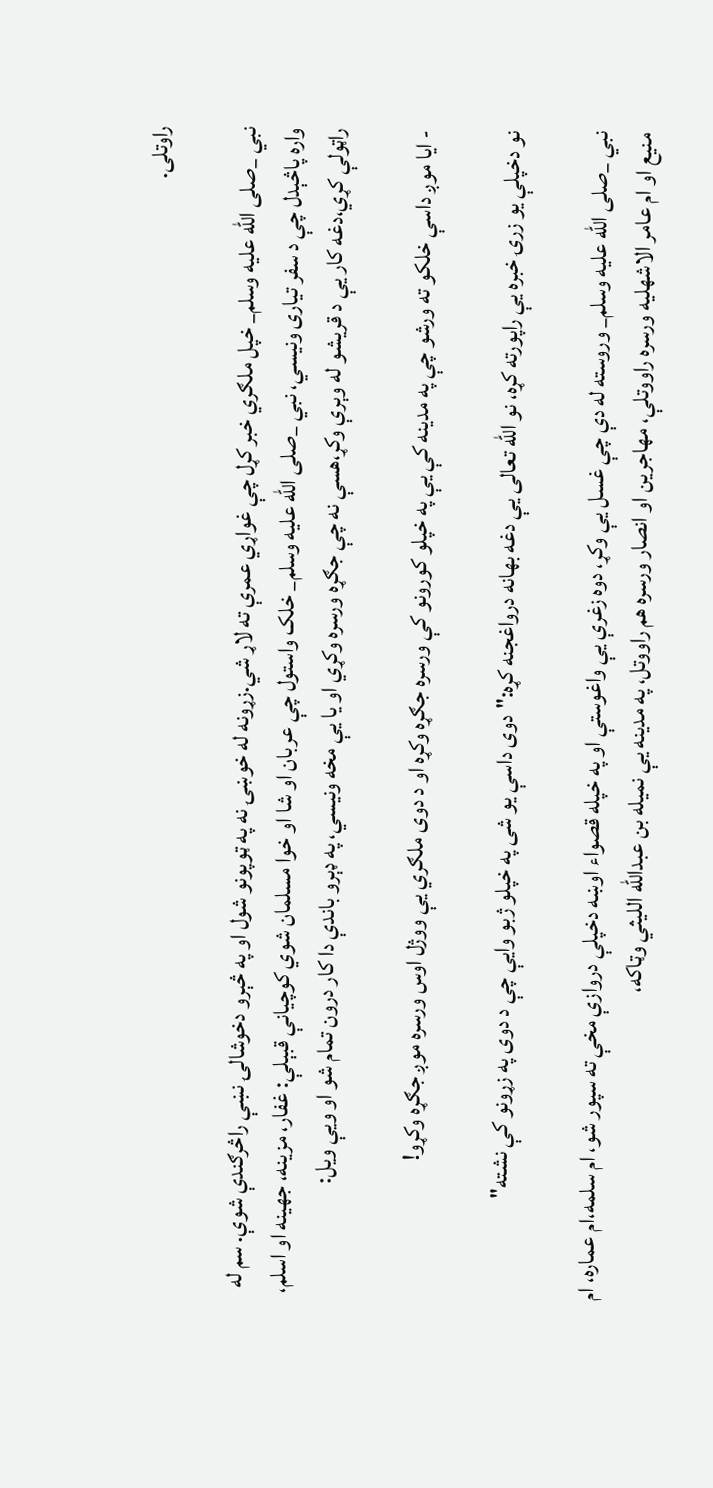راوتلی.

نبي _صلی الله عليه وسلم_ خپل ملګري خبر کړل چې غواړي عمرې ته لاړ شي.زړونه له خوښۍ نه په ټوپونو شول او په څېرو دخوشالۍ نښې راڅرګندې شوې. سم له واره پاڅېدل چې د سفر تياری ونيسي، نبي _صلی الله عليه وسلم_ خلک واستول چې عربان او شا او خوا مسلمان شوي کوچيانې قبېلې: غفار، مزينه، جهينه او اسلم، راټولې کړي،دغه کار يې د قريشو له وېرې وکړ،هسې نه چې جګړه ورسره وکړي او يا يې مخه ونيسي، په ډېرو باندې دا کار درون تمام شو او ويې ويل:

- ايا موږ داسې خلکو ته ورشو چې په مدينه کې يې په خپلو کورونو کې ورسره جګړه وکړه او د دوی ملګري يې ووژل اوس ورسره موږ جګړه وکړو!

نو دخپلې يو زرۍ خبره يې راپورته کړه، نو الله تعالی يې دغه بهانه درواغجنه کړه:"دوی داسې يو شی په خپلو ژبو وايې چې د دوی په زړونو کې نشته"

نبي _صلی الله عليه وسلم_ وروسته له دې چې غسل يې وکړ، دوه زغرې يې واغوستې او په خپله قصواء اوښه دخپلې دروازې مخې ته سپور شو، ام سلمه،ام عماره، ام منيع او ام عامر الاشهليه ورسره راووتلې، مهاجرين او انصار ورسره هم راووتل، په مدينه يې نميله بن عبدالله الليثي وټاکه،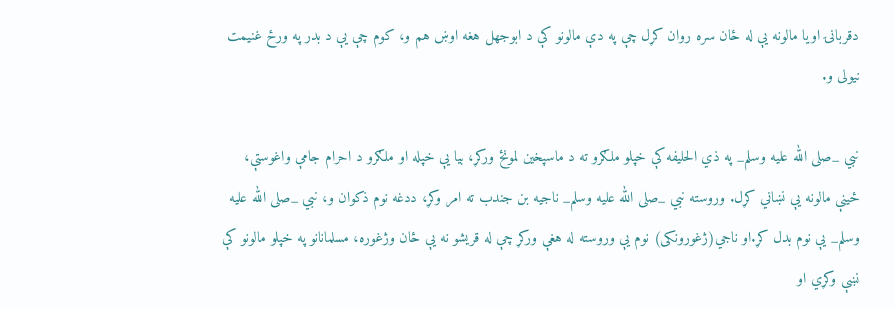دقربانۍ اويا مالونه يې له ځان سره روان کړل چې په دې مالونو کې د ابوجهل هغه اوښ هم و، کوم چې يې د بدر په ورځ غنيمت نيولی و.

نبي _صلی الله عليه وسلم_ په ذي الحليفه کې خپلو ملګرو ته د ماسپخين لمونځ ورکړ، بيا يې خپله او ملګرو د احرام جامې واغوستې، ځينې مالونه يې نښاني کړل. وروسته نبي _صلی الله عليه وسلم_ ناجيه بن جندب ته امر وکړ، ددغه نوم ذکوان و، نبي _صلی الله عليه وسلم_ يې نوم بدل کړ.او ناجي(ژغورونکی) نوم يې وروسته له هغې ورکړ چې له قريشو نه يې ځان وژغوره، مسلمانانو په خپلو مالونو کې نښې وکړي او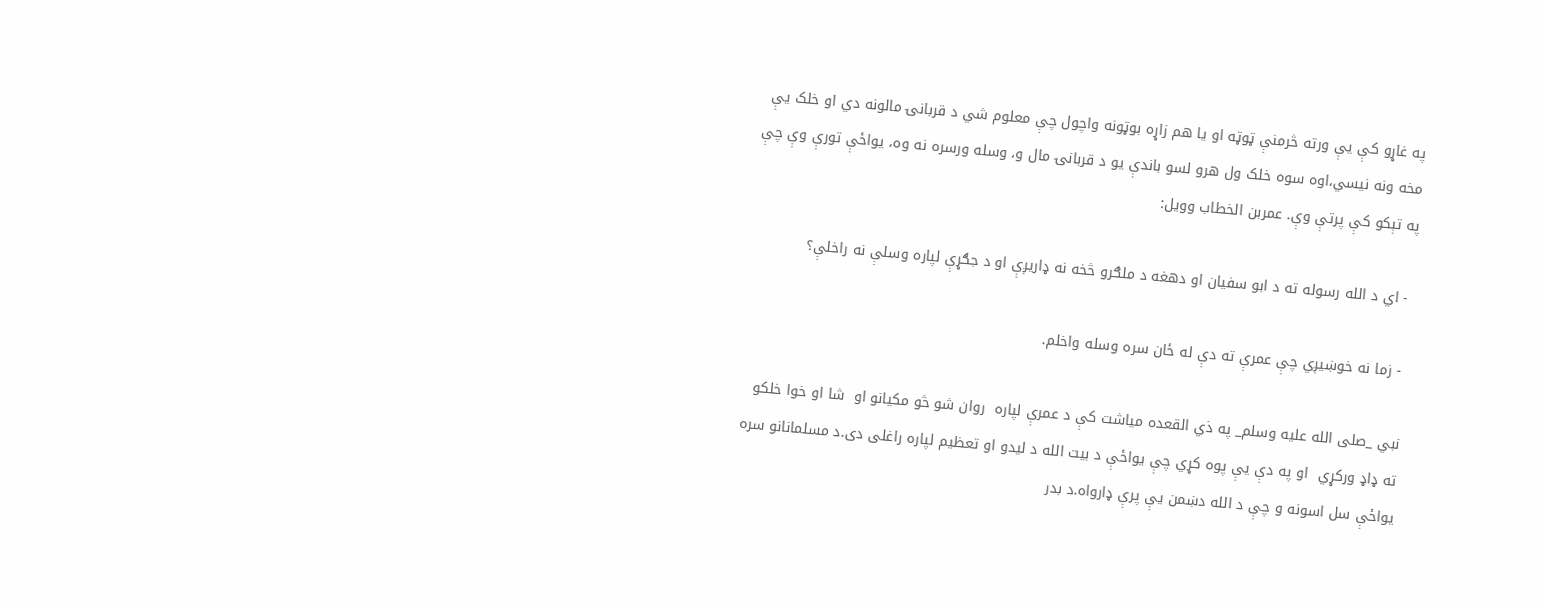په غاړو کې يې ورته څرمنې ټوټه او يا هم زاړه بوټونه واچول چې معلوم شي د قربانۍ مالونه دي او خلک يې مخه ونه نيسي،اوه سوه خلک ول هرو لسو باندې يو د قربانۍ مال و، وسله ورسره نه وه، يواځې تورې وې چې په تېکو کې پرتې وې. عمربن الخطاب وويل:

 - اي د الله رسوله ته د ابو سفيان او دهغه د ملګرو څخه نه ډاريږې او د جګړې لپاره وسلې نه راخلې؟

 - زما نه خوښيږي چې عمرې ته دې له ځان سره وسله واخلم.

نبي _صلی الله عليه وسلم_ په ذي القعده مياشت کې د عمرې لپاره  روان شو څو مکيانو او  شا او خوا خلکو ته ډاډ ورکړي  او په دې يې پوه کړي چې يواځې د بيت الله د ليدو او تعظيم لپاره راغلی دی.د مسلمانانو سره يواځې سل اسونه و چې د الله دښمن يې پرې ډارواه.د بدر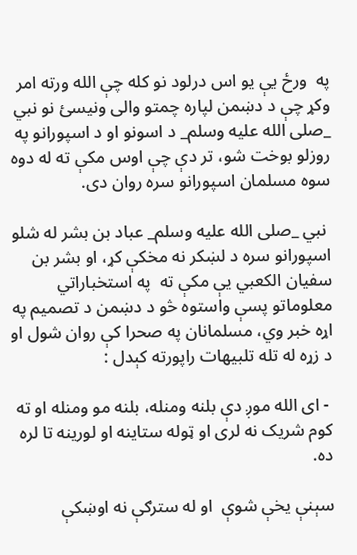په  ورځ يې يو اس درلود نو کله چې الله ورته امر وکړ چې د دښمن لپاره چمتو والی ونيسئ نو نبي _صلی الله عليه وسلم_ د اسونو او د اسپورانو په روزلو بوخت شو، تر دې چې اوس مکې ته له دوه سوه مسلمان اسپورانو سره روان دی.

 نبي _صلی الله عليه وسلم_ عباد بن بشر له شلو اسپورانو سره د لښکر نه مخکې کړ، او بشر بن سفيان الکعبي يې مکې ته  په استخباراتي معلوماتو پسې واستوه څو د دښمن د تصميم په اړه خبر وي، مسلمانان په صحرا کې روان شول او د زړه له تله تلبيهات راپورته کېدل :

 - ای الله موږ دې بلنه ومنله، بلنه مو ومنله او ته کوم شريک نه لری او ټوله ستاينه او لورينه تا لره ده.

سېنې يخې شوې  او له سترګې نه اوښکې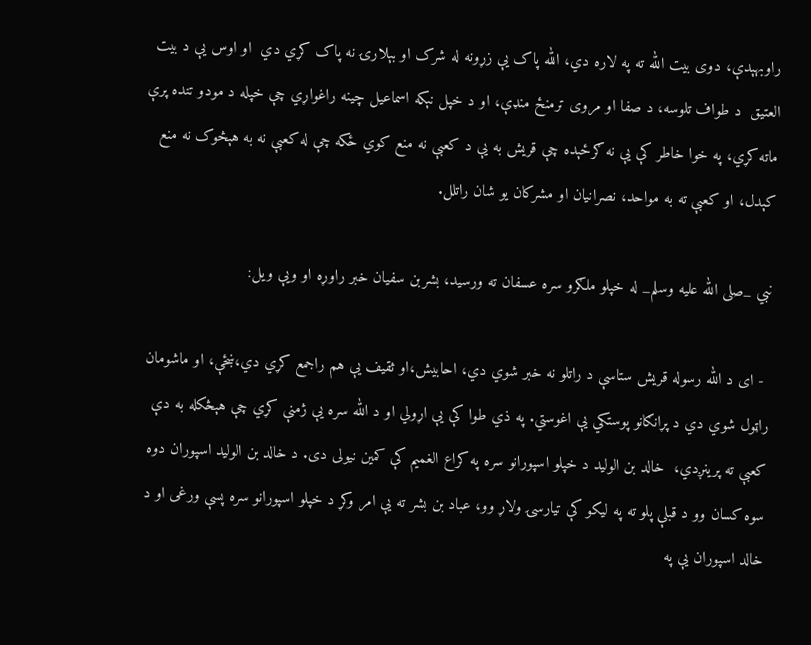راوبهېدې، دوی بيت الله ته په لاره دي، الله پاک يې زړونه له شرک او بېلارۍ نه پاک کړي دي  او اوس يې د بيت العتيق  د طواف تلوسه، د صفا او مروی ترمنځ منډې، او د خپل نېکه اسماعيل چينه راغواړي چې خپله د مودو تنده پرې ماته کړي، په خوا خاطر کې يې نه ګرځېده چې قريش به يې د کعبې نه منع کوي ځکه چې له کعبې نه به هېڅوک نه منع کېدل، او کعبې ته به مواحد، نصرانيان او مشرکان يو شان راتلل.

نبي _صلی الله عليه وسلم_ له خپلو ملګرو سره عسفان ته ورسيد، بشربن سفيان خبر راوړه او ويې ويل:

 - ای د الله رسوله قريش ستاسې د راتلو نه خبر شوي دي، احابيش،او ثقيف يې هم راجمع کړي دي،ښځې، او ماشومان راټول شوي دي د پړانګانو پوستکي يې اغوستي. په ذي طوا کې يې اړولي او د الله سره يې ژمنې کړي چې هېڅکله به دې کعبې ته پرينږدي،  خالد بن الوليد د خپلو اسپورانو سره په کراع الغميم کې کمين نيولی دی. د خالد بن الوليد اسپوران دوه سوه کسان وو د قبلې پلو ته په ليکو کې تيارسۍ ولاړ وو، عباد بن بشر ته يې امر وکړ د خپلو اسپورانو سره پسې ورغی او د خالد اسپوران يې په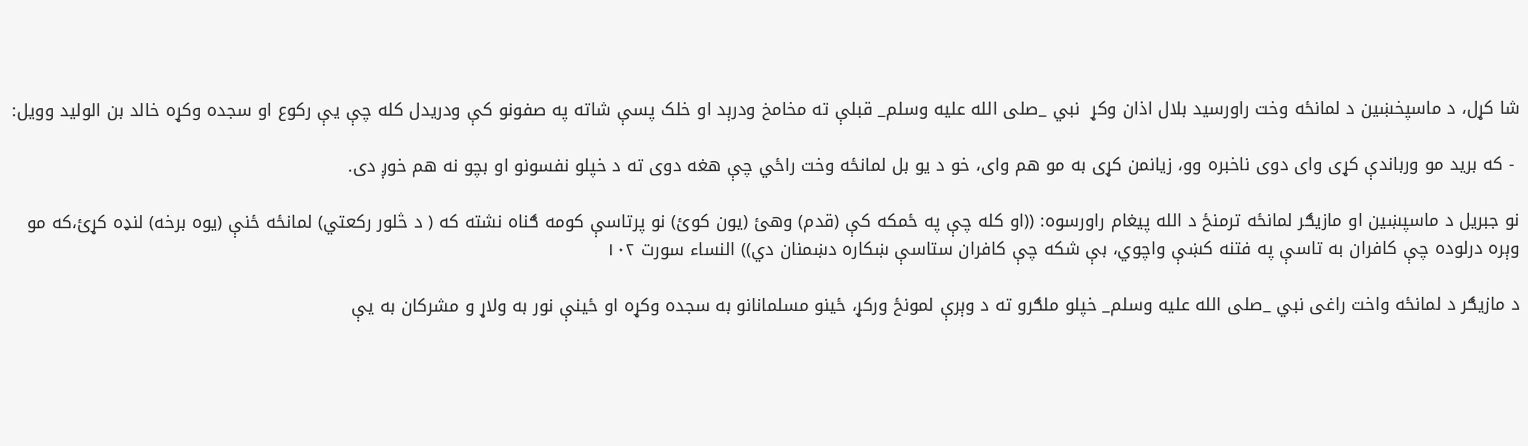شا کړل، د ماسپخښين د لمانځه وخت راورسيد بلال اذان وکړ  نبي _صلی الله عليه وسلم_ قبلې ته مخامخ ودرېد او خلک پسې شاته په صفونو کې ودريدل کله چې يې رکوع او سجده وکړه خالد بن الوليد وويل:

 - که بريد مو ورباندې کړی وای دوی ناخبره وو، زيانمن کړی به مو هم وای، خو د يو بل لمانځه وخت راځي چې هغه دوی ته د خپلو نفسونو او بچو نه هم خوږ دی.

نو جبريل د ماسپښين او مازيګر لمانځه ترمنځ د الله پيغام راورسوه: ((او کله چې په ځمکه کې (قدم) وهئ (يون کوئ) نو پرتاسې کومه ګناه نشته که ( د څلور رکعتي) لمانځه ځنې (يوه برخه) لنډه کړئ،که مو وېره درلوده چې کافران به تاسې په فتنه کښې واچوي، بې شکه چې کافران ستاسې ښکاره دښمنان دي)) النساء سورت ۱۰۲

د مازيګر د لمانځه واخت راغی نبي _صلی الله عليه وسلم_ خپلو ملګرو ته د وېرې لمونځ ورکړ، ځينو مسلمانانو به سجده وکړه او ځينې نور به ولاړ و مشرکان به يې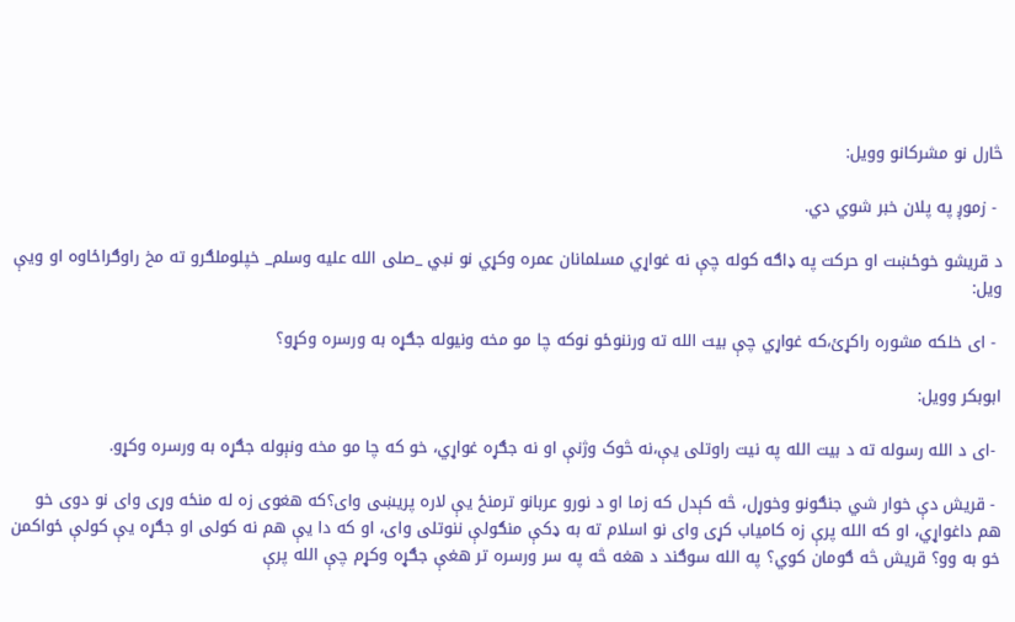څارل نو مشرکانو وويل:

 - زموږ په پلان خبر شوي دي.

د قريشو خوځښت او حرکت په ډاګه کوله چې نه غواړي مسلمانان عمره وکړي نو نبي _صلی الله عليه وسلم_ خپلوملګرو ته مخ راوګراځاوه او ويې ويل:

 - ای خلکه مشوره راکړئ،که غواړي چې بيت الله ته ورننوځو نوکه چا مو مخه ونيوله جګړه به ورسره وکړو؟

ابوبکر وويل:

 -ای د الله رسوله ته د بيت الله په نيت راوتلی يې،نه څوک وژنې او نه جګړه غواړي، خو که چا مو مخه ونېوله جګړه به ورسره وکړو.

 - قريش دې خوار شي جنګونو وخوړل، څه کېدل که زما او د نورو عربانو ترمنځ يې لاره پريښی وای؟که هغوی زه له منځه وړی وای نو دوی خو هم داغواړي، او که الله پرې زه کامياب کړی وای نو اسلام ته به ډکې منګولې ننوتلی وای، او که دا يې هم نه کولی او جګړه يې کولې ځواکمن خو به وو؟ قريش څه ګومان کوي؟ په الله سوګند د هغه څه په سر ورسره تر هغې جګړه وکړم چې الله پرې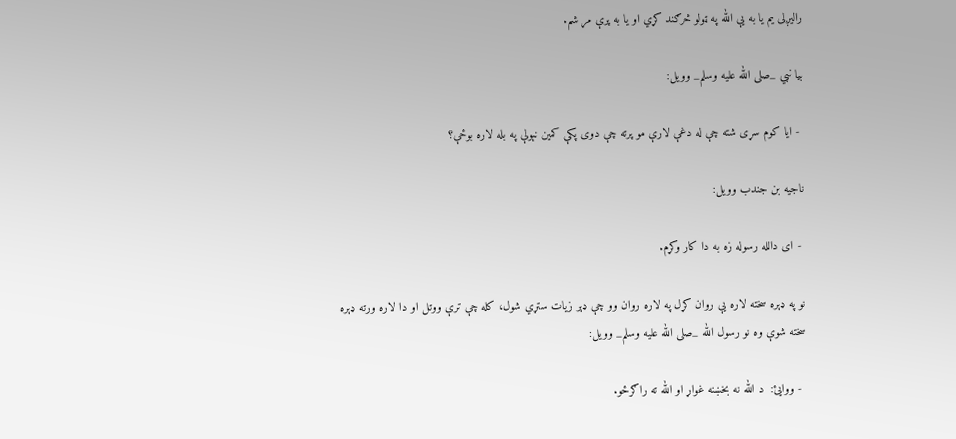راليږلی يم يا به يې الله په ټولو څرګند کړي او يا به پرې مړ شم.

بيا نبي _صلی الله عليه وسلم_ وويل:

 - ايا کوم سړی شته چې له دغې لارې مو پرته چې دوی پکې کمين نېولې په بله لاره بوځې؟

ناجيه بن جندب وويل:

 - ای دالله رسوله زه به دا کار وکړم.

نو په ډېره سخته لاره يې روان کړل په لاره روان وو چې ډېر زيات ستړي شول، کله چې ترې ووتل او دا لاره ورته ډېره سخته شوې وه نو رسول الله _صلی الله عليه وسلم_ وويل:

 - ووايئ:  د الله نه بخښنه غواړ او الله ته راګرځو.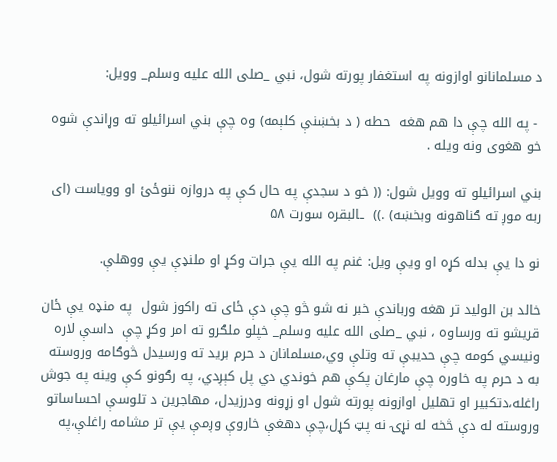د مسلمانانو اوازونه په استغفار پورته شول، نبي _صلی الله عليه وسلم_ وويل:

 - په الله چې دا هم هغه  حطه ( د بخښنې کلېمه) وه چې بني اسرائيلو ته وړاندې شوه خو هغوی ونه ويله .

بني اسرائيلو ته وويل شول: (( خو د سجدې په حال کې په دروازه ننوځئ او ووياست (ای ربه موږ ته ګناهونه وبخښه) .))  ـالبقره سورت ۵۸

نو دا يې بدله کړه او ويې ويل: غنم په الله يې جرات وکړ او ملنډې يې ووهلې.

خالد بن الوليد تر هغه ورباندې خبر نه شو څو چې دې ځای ته راکوز شول  په منډه يې ځان قريشو ته ورساوه ، نبي _صلی الله عليه وسلم_ خپلو ملګرو ته امر وکړ چې  داسې لاره ونيسي کومه چې حديبې ته وتلې وي،مسلمانان د حرم بريد ته ورسيدل څوګامه وروسته به د حرم په خاوره چې مارغان پکې هم خوندي دي پل کېږدي، په رګونو کې وينه په جوش راغله،دتکبير او تهليل اوازونه پورته شول او زړونه ودرزيدل، مهاجرين د تلوسې احساساتو وروسته له دې څخه له نړۍ نه پټ کړل،چې دهغې خاروې وږمې يې تر مشامه راغلې،په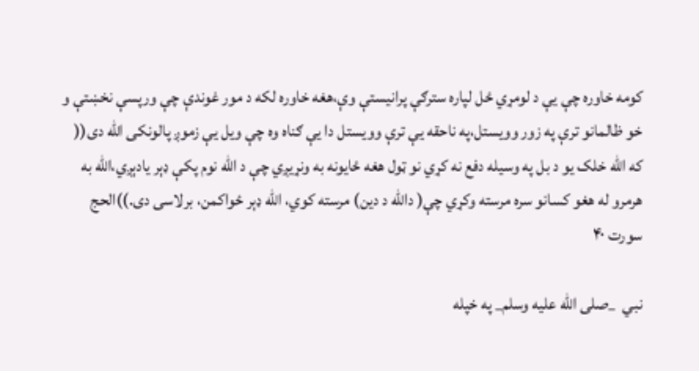کومه خاوره چې يې د لومړي ځل لپاره سترګې پرانيستې وې،هغه خاوره لکه د مور غوندې چې ورپسې نخښتې و خو ظالمانو ترې په زور وويستل،په ناحقه يې ترې وويستل دا يې ګناه وه چې ويل يې زموږ پالونکی الله دی(( که الله خلک يو د بل په وسيله دفع نه کړي نو ټول هغه ځايونه به ونړيږي چې د الله نوم پکې ډېر يادېږي،الله به هرمرو له هغو کسانو سره مرسته وکړي چې( دالله د دين) مرسته کوي، الله ډېر ځواکمن، برلاسی دی.))الحج سورت ۴۰

نبي  _صلی الله عليه وسلم_ په خپله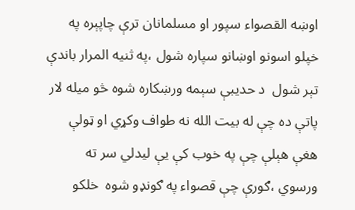اوښه القصواء سپور او مسلمانان ترې چاپېره په خپلو اسونو اوښانو سپاره شول ،په ثنيه المرار باندې تېر شول  د حديبې سېمه ورښکاره شوه څو ميله لار پاتې ده چې له بيت الله نه طواف وکړي او ټولې هغې هېلې چې په خوب کې يې ليدلي سر ته ورسوي ،ګورې چې قصواء په ګونډو شوه  خلکو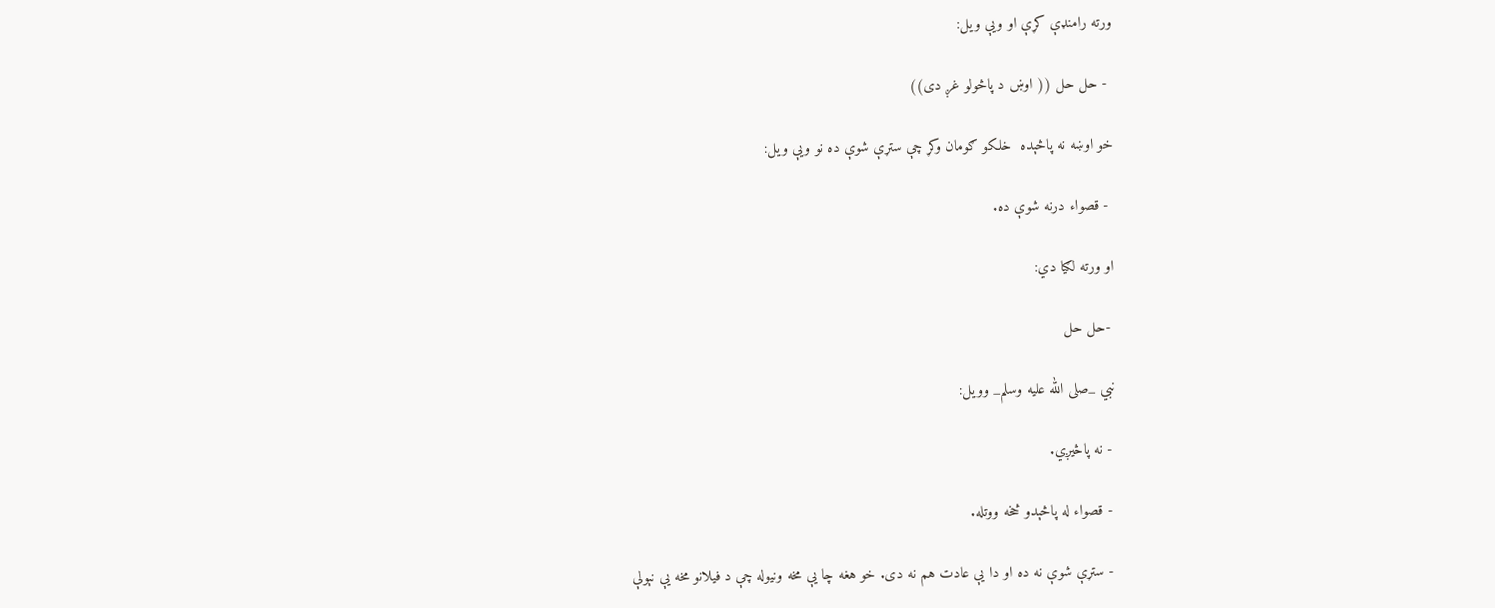ورته رامنډې کړې او ويې ویل:

 - حل حل (( اوښ د پاڅولو غږ دی))

خو اوښه نه پاڅېده  خلکو ګومان وکړ چې ستړې شوې ده نو ويې ويل:

 - قصواء درنه شوې ده.

او ورته لګيا دي:

 -حل حل

نبي _صلی الله عليه وسلم_ وويل:

 - نه پاڅيږي.

 - قصواء له پاڅېدو څخه ووتله.

 - ستړې شوې نه ده او دا يې عادت هم نه دی. خو هغه چا يې مخه ونيوله چې د فيلانو مخه يې نېولې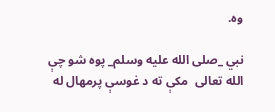وه.

نبي _صلی الله عليه وسلم_ پوه شو چې الله تعالی  مکې ته د غوسې پرمهال له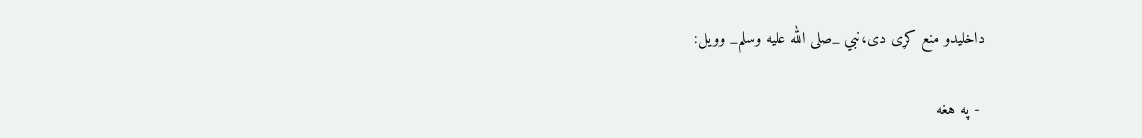داخلیدو منع کړی دی،نبي _صلی الله عليه وسلم_ وويل:

 - په هغه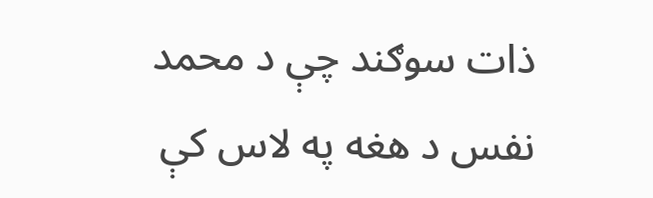ذات سوګند چې د محمد نفس د هغه په لاس کې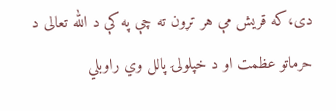دی،که قريش مې هر تړون ته چې په کې د الله تعالی د حرماتو عظمت او د خپلولۍ پالل وي راوبلي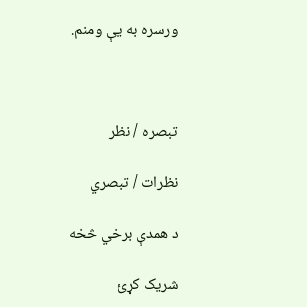ورسره به يې ومنم.



تبصره / نظر

نظرات / تبصري

د همدې برخي څخه

شریک کړئ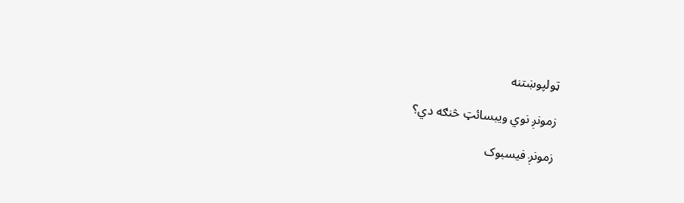ټولپوښتنه

زمونږ نوي ویبسائټ څنګه دي؟

زمونږ فيسبوک